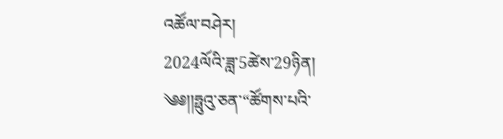འཚོལ་བཤེར།
2024ལོའི་ཟླ་5ཚེས་29ཉིན།
༄༅།།ཧྥུའུ་ཅན་“ཚོགས་པའི་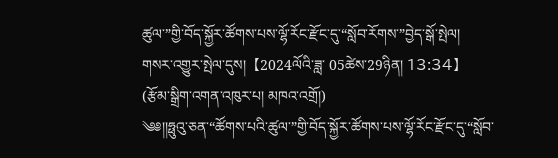ཚུལ་”གྱི་བོད་སྐྱོར་ཚོགས་པས་ལྷོ་རོང་རྫོང་དུ་“སློབ་རོགས་”བྱེད་སྒོ་སྤེལ།
གསར་འགྱུར་སྤེལ་དུས།  【2024ལོའི་ཟླ་ 05ཚེས་29ཉིན། 13:34】   (རྩོམ་སྒྲིག་འགན་འཁུར་པ། མཁའ་འགྲོ།)
༄༅།།ཧྥུའུ་ཅན་“ཚོགས་པའི་ཚུལ་”གྱི་བོད་སྐྱོར་ཚོགས་པས་ལྷོ་རོང་རྫོང་དུ་“སློབ་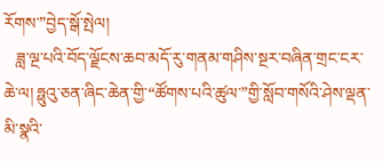རོགས་”བྱེད་སྒོ་སྤེལ།
   ཟླ་ལྔ་པའི་བོད་ལྗོངས་ཆབ་མདོ་རུ་གནམ་གཤིས་སྔར་བཞིན་གྲང་ངར་ཆེ་ལ། ཧྥུའུ་ཅན་ཞིང་ཆེན་གྱི་“ཚོགས་པའི་ཚུལ་”གྱི་སློབ་གསོའི་ཤེས་ལྡན་མི་སྣའི་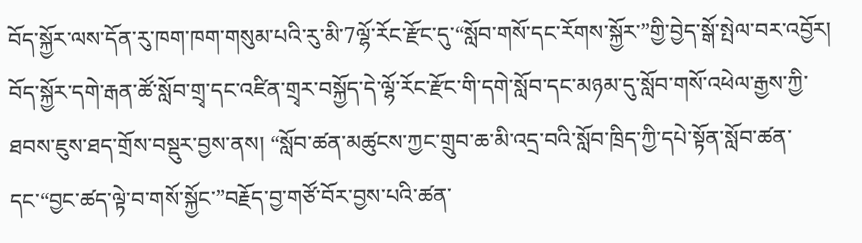བོད་སྐྱོར་ལས་དོན་རུ་ཁག་ཁག་གསུམ་པའི་རུ་མི་7ལྷོ་རོང་རྫོང་དུ་“སློབ་གསོ་དང་རོགས་སྐྱོར་”གྱི་བྱེད་སྒོ་སྤེལ་བར་འབྱོར། བོད་སྐྱོར་དགེ་རྒན་ཚོ་སློབ་གྲྭ་དང་འཛིན་གྲྭར་བསྐྱོད་དེ་ལྷོ་རོང་རྫོང་གི་དགེ་སློབ་དང་མཉམ་དུ་སློབ་གསོ་འཕེལ་རྒྱས་ཀྱི་ཐབས་ཇུས་ཐད་གྲོས་བསྡུར་བྱས་ནས། “སློབ་ཚན་མཚུངས་ཀྱང་གྲུབ་ཆ་མི་འདྲ་བའི་སློབ་ཁྲིད་ཀྱི་དཔེ་སྟོན་སློབ་ཚན་དང་“བྱང་ཚད་ལྟེ་བ་གསོ་སྐྱོང་”བརྗོད་བྱ་གཙོ་བོར་བྱས་པའི་ཚན་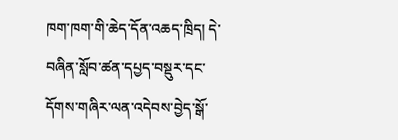ཁག་ཁག་གི་ཆེད་དོན་འཆད་ཁྲིད། དེ་བཞིན་སློབ་ཚན་དཔྱད་བསྡུར་དང་དོགས་གཞིར་ལན་འདེབས་བྱེད་སྒོ་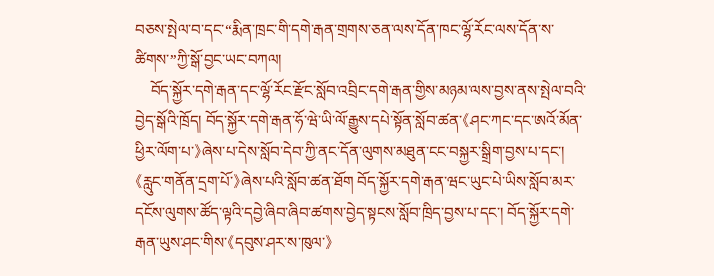བཅས་སྤེལ་བ་དང་“རྨིན་ཁྲང་གི་དགེ་རྒན་གྲགས་ཅན་ལས་དོན་ཁང་ལྷོ་རོང་ལས་དོན་ས་ཚིགས་”ཀྱི་སྒོ་བྱང་ཡང་བཀལ།
    བོད་སྐྱོར་དགེ་རྒན་དང་ལྷོ་རོང་རྫོང་སློབ་འབྲིང་དགེ་རྒན་གྱིས་མཉམ་ལས་བྱས་ནས་སྤེལ་བའི་བྱེད་སྒོའི་ཁྲོད། བོད་སྐྱོར་དགེ་རྒན་ཧོ་ཝེ་ཡི་ལོ་རྒྱུས་དཔེ་སྟོན་སློབ་ཚན་《ཤང་ཀང་དང་ཨའོ་མོན་ཕྱིར་ལོག་པ་》ཞེས་པ་དེས་སློབ་དེབ་ཀྱི་ནང་དོན་ལུགས་མཐུན་ངང་བསྐྱར་སྒྲིག་བྱས་པ་དང་། 《རླུང་གནོན་དྲག་པོ་》ཞེས་པའི་སློབ་ཚན་ཐོག བོད་སྐྱོར་དགེ་རྒན་ཝང་ཡུང་པེ་ཡིས་སློབ་མར་དངོས་ལུགས་ཚོད་ལྟའི་དབྱེ་ཞིབ་ཞིབ་ཚགས་བྱེད་སྟངས་སློབ་ཁྲིད་བྱས་པ་དང་། བོད་སྐྱོར་དགེ་རྒན་ཡུས་ཤང་གིས་《དབུས་ཤར་ས་ཁུལ་》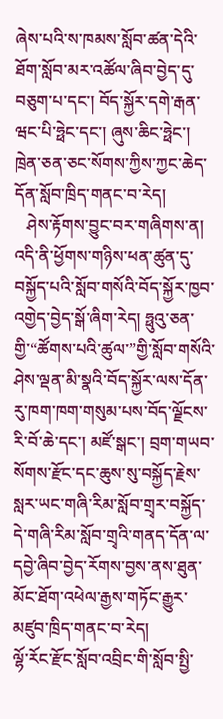ཞེས་པའི་ས་ཁམས་སློབ་ཚན་དེའི་ཐོག་སློབ་མར་འཚོལ་ཞིབ་བྱེད་དུ་བཅུག་པ་དང་། བོད་སྐྱོར་དགེ་རྒན་ཝང་པི་ཧྥེང་དང་། ཞུས་ཆིང་ཧྥེང་། ཁྲེན་ཅན་ཅང་སོགས་ཀྱིས་ཀྱང་ཆེད་དོན་སློབ་ཁྲིད་གནང་བ་རེད།
   ཤེས་རྟོགས་བྱུང་བར་གཞིགས་ན། འདི་ནི་ཕྱོགས་གཉིས་ཕན་ཚུན་དུ་བསྐྱོད་པའི་སློབ་གསོའི་བོད་སྐྱོར་ཁྱབ་འགྱེད་བྱེད་སྒོ་ཞིག་རེད། ཧྥུའུ་ཅན་གྱི་“ཚོགས་པའི་ཚུལ་”གྱི་སློབ་གསོའི་ཤེས་ལྡན་མི་སྣའི་བོད་སྐྱོར་ལས་དོན་རུ་ཁག་ཁག་གསུམ་པས་བོད་ལྗོངས་རི་བོ་ཆེ་དང་། མཛོ་སྒང་། བྲག་གཡབ་སོགས་རྫོང་དང་ཆུས་སུ་བསྐྱོད་རྗེས་སླར་ཡང་གཞི་རིམ་སློབ་གྲྭར་བསྐྱོད་དེ་གཞི་རིམ་སློབ་གྲྭའི་གནད་དོན་ལ་དབྱེ་ཞིབ་བྱེད་རོགས་བྱས་ནས་ཐུན་མོང་ཐོག་འཕེལ་རྒྱས་གཏོང་རྒྱུར་མཛུབ་ཁྲིད་གནང་བ་རེད།
ལྷོ་རོང་རྫོང་སློབ་འབྲིང་གི་སློབ་སྤྱི་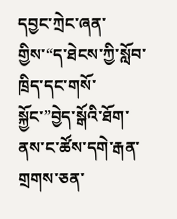དབྱང་ཀྲེང་ཞན་གྱིས་“ད་ཐེངས་ཀྱི་སློབ་ཁྲིད་དང་གསོ་སྐྱོང་”བྱེད་སྒོའི་ཐོག་ནས་ང་ཚོས་དགེ་རྒན་གྲགས་ཅན་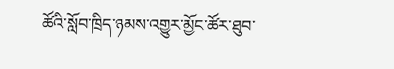ཚོའི་སློབ་ཁྲིད་ཉམས་འགྱུར་མྱོང་ཚོར་ཐུབ་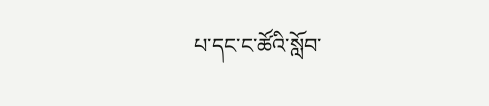པ་དང་ང་ཚོའི་སློབ་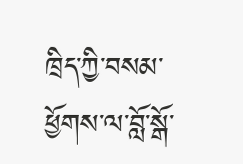ཁྲིད་ཀྱི་བསམ་ཕྱོགས་ལ་བློ་སྒོ་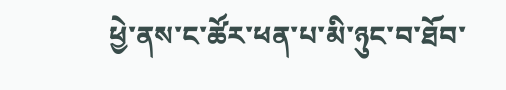ཕྱེ་ནས་ང་ཚོར་ཕན་པ་མི་ཉུང་བ་ཐོབ་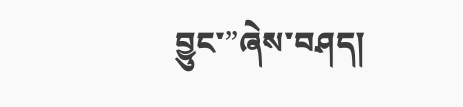བྱུང་”ཞེས་བཤད།